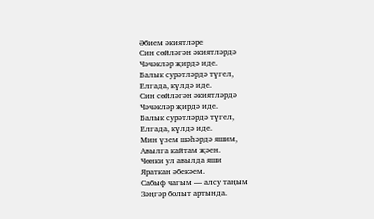Әбием әкиятләре
Син сөйләгән әкиятләрдә
Чәчәкләр җирдә иде.
Балык сурәтләрдә түгел,
Елгада, күлдә иде.
Син сөйләгән әкиятләрдә
Чәчәкләр җирдә иде.
Балык сурәтләрдә түгел,
Елгада, күлдә иде.
Мин үзем шәһәрдә яшим,
Авылга кайтам җәен.
Чөнки ул авылда яши
Яраткан әбекәем.
Сабыф чагым — алсу таңым
Зәңгәр болыт артында.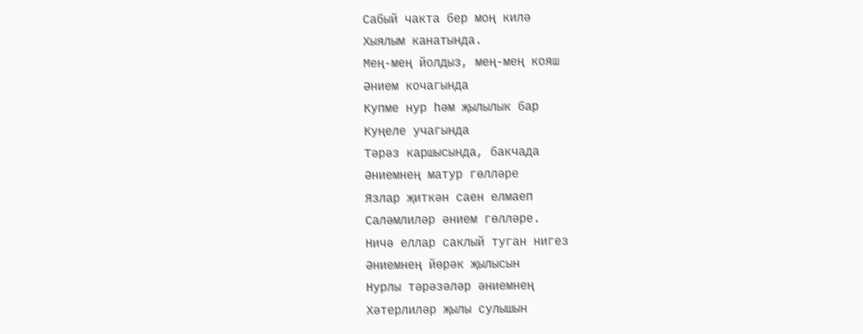Сабый чакта бер моң килә
Хыялым канатында.
Мең-мең йолдыз, мең-мең кояш
Әнием кочагында
Купме нур һәм җылылык бар
Куңеле учагында
Тәрәз каршысында, бакчада
Әниемнең матур гөлләре
Язлар җиткән саен елмаеп
Саләмлиләр әнием гөлләре.
Ничә еллар саклый туган нигез
Әниемнең йөрәк җылысын
Нурлы тәрәзәләр әниемнең
Хәтерлиләр җылы сулышын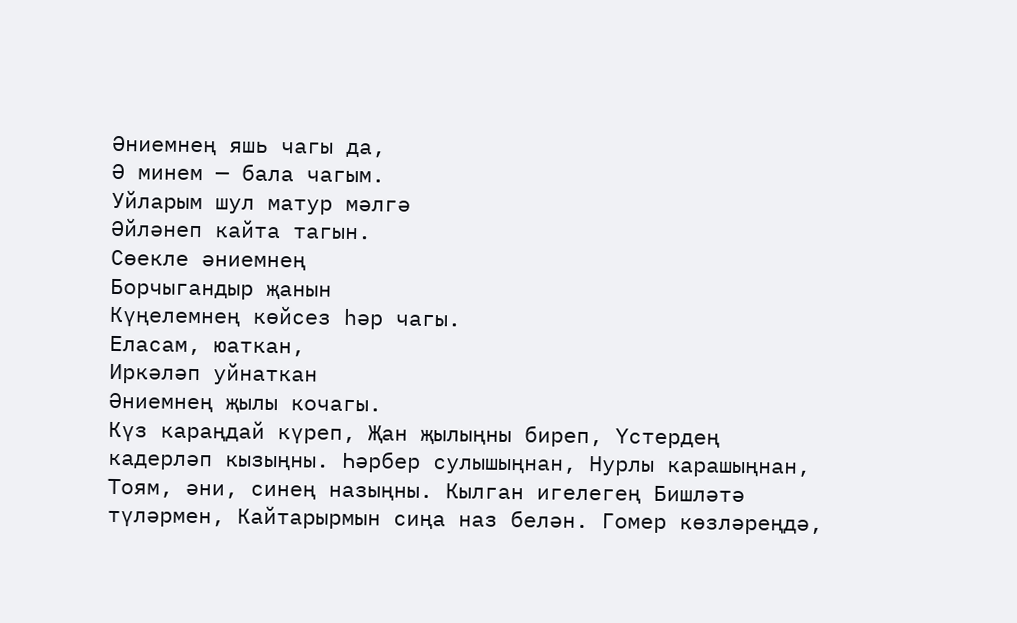Әниемнең яшь чагы да,
Ә минем — бала чагым.
Уйларым шул матур мәлгә
Әйләнеп кайта тагын.
Сөекле әниемнең
Борчыгандыр җанын
Күңелемнең көйсез һәр чагы.
Еласам, юаткан,
Иркәләп уйнаткан
Әниемнең җылы кочагы.
Күз караңдай күреп, Җан җылыңны биреп, Үстердең кадерләп кызыңны. Һәрбер сулышыңнан, Нурлы карашыңнан, Тоям, әни, синең назыңны. Кылган игелегең Бишләтә түләрмен, Кайтарырмын сиңа наз белән. Гомер көзләреңдә,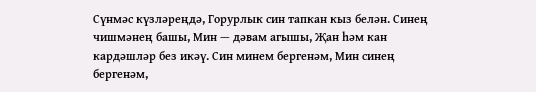Сүнмәс күзләреңдә, Горурлык син тапкан кыз белән. Синең чишмәнең башы, Мин — дәвам агышы, Җан һәм кан кардәшләр без икәү. Син минем бергенәм, Мин синең бергенәм,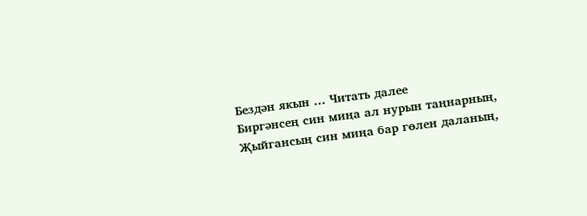Бездән якын … Читать далее
Биргәнсең син миңа ал нурын таңнарның,
Җыйгансың син миңа бар гөлен даланың,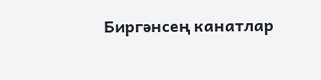Биргәнсең канатлар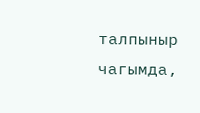талпыныр чагымда,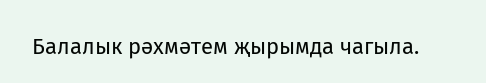Балалык рәхмәтем җырымда чагыла.